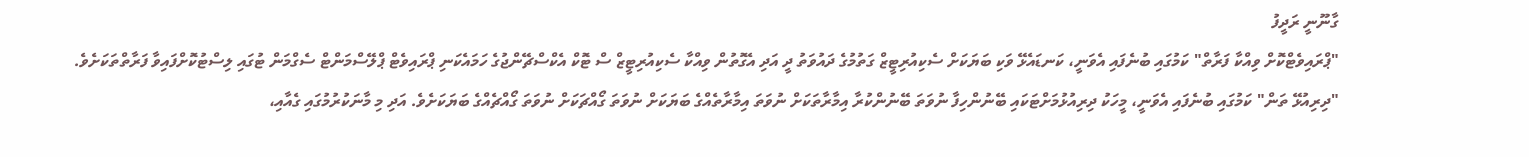ގާނޫނީ ރަދީފު
"ޕްރައިވެޓްކޮށް ވިއްކާ ފަރާތް" ކަމުގައި ބުނެފައި އެވަނީ، ކަނޑައެޅޭ ވަކި ބަޔަކަށް ސެކިއުރިޓީޒް ގަތުމުގެ ދައުވަތު ދީ އަދި އެގޮތުން ވިއްކާ ސެކިއުރިޓީޒް ސް ޓޮކް އެކްސްޗޭންޖުގެ ހަމައެކަނި ޕްރައިވެޓް ޕްލޭސްމަންޓް ސެގްމަން ޓުގައި ލިސްޓުކޮށްފައިވާ ފަރާތްތަކަށެވެ.
"ދިރިއުޅޭ ތަން" ކަމުގައި ބުނެފައި އެވަނީ، މީހަކު ދިރިއުޅުމަށްޓަކައި ބޭނުންހިފާ ނުވަތަ ބޭނުންކުރާ އިމާރާތަކަށް ނުވަތަ އިމާރާތެއްގެ ބަޔަކަށް ނުވަތަ ގޯއްޗަކަށް ނުވަތަ ގޯއްޗެއްގެ ބަޔަކަށެވެ. އަދި މި މާނަކުރުމުގައި ގެއާއި،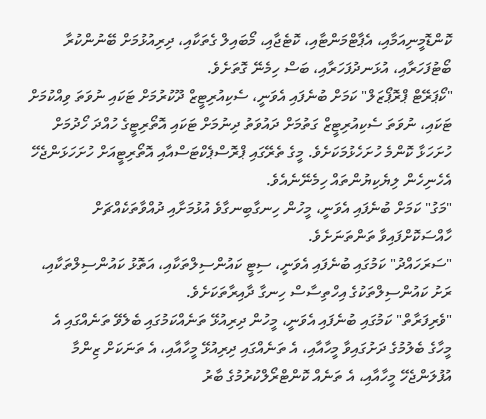ކޮންޑޮމީނިއަމާއި، އެޕާޓްމަންޓާއި، ކޮޓެޖާއި، މޯބައިލް ގެތަކާއި، ދިރިއުޅުމަށް ބޭނުންކުރާ ބޯޓުފަހަރާއި، އުޅަނދުފަހަރާއި، ބަސް ހިމެނޭ ގޮތަށެވެ.
"ކޯޕަރޭޓް ޕްރޮޕޯޒަލް" ކަމަށް ބުނެފައި އެވަނީ، ސެކިއުރިޓީޒް ދޫކުރުމަށް ޓަކައި ނުވަތަ ވިއްކުމަށް ޓަކައި، ނުވަތަ ސެކިއުރިޓީޒް ގަތުމަށް ދައުވަތު ދިނުމަށް ޓަކައި އޮތޯރިޓީގެ ހުއްދަ ހޯދުމަށް ހުށަހަޅާ ކޮންމެ ހުށަހެޅުމަކަށެވެ. މީގެ ތެރޭގައި ޕްރޮސްޕެކްޓަސްއާއި އޮތޯރިޓީއަށް ހުށަހަޅަންޖެހޭ އެހެނިހެން ލިޔެކިޔުންތައް ހިމެނޭނެއެވެ.
"މަގު" ކަމަށް ބުނެފައި އެވަނީ، މީހުން ހިނގާބިނގާވެ އުޅުމަށާއި ދުއްވާތަކެއްޗަށް ހާއްސަކޮށްފައިވާ ތަންތަނަށެވެ.
"ސަރަހައްދު" ކަމުގައި ބުނެފައި އެވަނީ، ސިޓީ ކައުންސިލްތަކާއި، އަތޮޅު ކައުންސިލްތަކާއި، ރަށު ކައުންސިލްތަކުގެ އިހްތިސާސް ހިނގާ ދާއިރާތަކަށެވެ.
"ވެރިފަރާތް" ކަމުގައި ބުނެފައި އެވަނީ، މީހުން ދިރިއުޅޭ ތަނެއްކަމުގައި ބެލެވޭ ތަނެއްގައި އެ މީހާގެ ބެލުމުގެ ދަށުގައިވާ މީހާއާއި، އެ ތަނެއްގައި ދިރިއުޅޭ މީހާއާއި، އެ ތަނަކަށް ޒިންމާ އުފުލަންޖެހޭ މީހާއާއި، އެ ތަނެއް ކޮންޓްރޯލްކުރުމުގެ ބާރު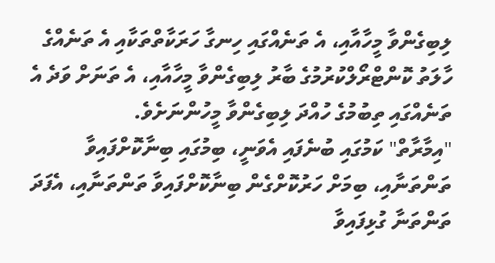ލިބިގެންވާ މީހާއާއި، އެ ތަނެއްގައި ހިނގާ ހަރަކާތްތަކާއި އެ ތަނެއްގެ ހާލަތު ކޮންޓްރޯލްކުރުމުގެ ބާރު ލިބިގެންވާ މީހާއާއި، އެ ތަނަށް ވަދެ އެ ތަނެއްގައި ތިބުމުގެ ހުއްދަ ލިބިގެންވާ މީހުންނަށެވެ.
"އިމާރާތް" ކަމުގައި ބުނެފައި އެވަނީ، ބިމުގައި ބިނާކޮށްފައިވާ ތަންތަނާއި، ބިމަށް ހަރުކޮށްގެން ބިނާކޮށްފައިވާ ތަންތަނާއި، އެފަދަ ތަންތަނާ ގުޅިފައިވާ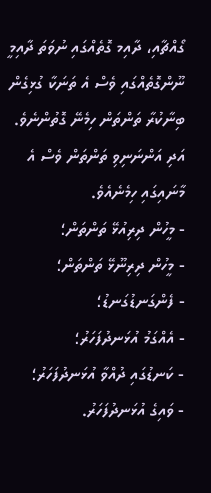ގޯއްޗާއި، ދާއިމ ގޮތެއްގައި ނުވަތަ ދާއިމީ ނޫންގޮތެއްގައި ވެސް އެ ތަނަކާ ގުޅިގެން ބިނާކުރާ ތަންތަން ހިމެނޭ ގޮތުންނެވެ. އަދި އަންނަނިވި ތަންތަން ވެސް އެ މާނައިގައި ހިމެނެއެވެ.
- މީހުން ދިރިއުޅޭ ތަންތަން؛
- މީހުން ދިރިނޫޅޭ ތަންތަން؛
- ފެންގަނޑުގަނޑު؛
- އެއްގަމު އުޅަނދުފަހަރު؛
- ކަނޑުގައި ދުއްވާ އުޅަނދުފަހަރު؛
- ވައިގެ އުޅަނދުފަހަރު.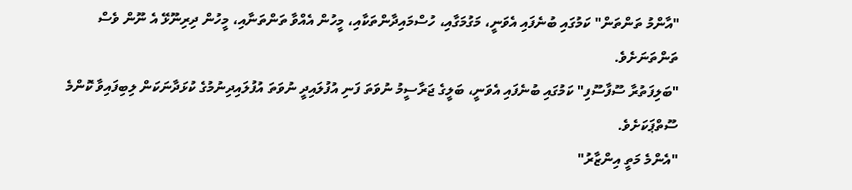"އާންމު ތަންތަން" ކަމުގައި ބުނެފައި އެވަނީ، މަގުމަގާއި، ހުސްމައިދާންތަކާއި، މީހުން އެއްވާ ތަންތަނާއި، މީހުން ދިރިނޫޅޭ އެ ނޫން ވެސް ތަންތަނަށެވެ.
"ބަލިފަތުރާ ސޫފާސޫފި" ކަމުގައި ބުނެފައި އެވަނީ، ބަލީގެ ޖަރާސީމު ނުވަތަ ފަނި އުފުލައިދީ ނުވަތަ އުފުލައިދިނުމުގެ ކުޅަދާނަކަން ލިބިފައިވާ ކޮންމެ ސޫތްޕަކަށެވެ.
"އެންމެ މަތީ އިންޒާރު"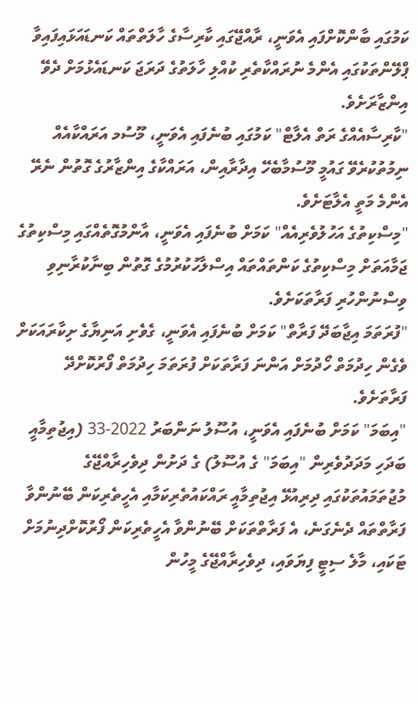ކަމުގައި ބާންކޮށްފައި އެވަނީ، ރާއްޖޭގައި ކާރިސާގެ ހާލަތްތައް ކަނޑައަޅައިފައިވާ ޕްލޭންތަކުގައި އެންމެ ނުރައްކާތެރި ކުއްލި ހާލަތުގެ ދަރަޖަ ކަނޑައެޅުމަށް ދެވޭ އިންޒާރަށެވެ.
"ކާރިސާއެއްގެ ރަތް އެލާޓް" ކަމުގައި ބުނެފައި އެވަނީ، މޫސުމ އަރައްކާއެއް ނިމުތުކުރެވޭ ގައުމީ މޫސުމާބެހޭ އިދާރާއިން، އަރައްކާގެ އިންޒާރުގެ ގޮތުން ނެރޭ އެންމެ މަތީ އެލާޓަށެވެ.
"މިސްކިތުގެ އަހުލުވެރިއެއް" ކަމަށް ބުނެފައި އެވަނީ، އާންމުގޮތެއްގައި މިސްކިތުގެ ޖަމާއަތަށް މިސްކިތުގެ ކަންތައްތައް އިސްލާހުކުރުމުގެ ގޮތުން ބިނާކުރާނިވި ވިސްނުންހުރި ފަރާތަކަށެވެ.
"ފުރަތަމަ އިޖާބަދޭ ފަރާތް" ކަމަށް ބުނެފައި އެވަނީ، ގެވެށި އަނިޔާގެ ށިކާރައަކަށް ވެގެން ހިދުމަތް ހޯދުމަށް އަންނަ ފަރާތަކަށް ފުރަތަމަ ހިދުމަތް ފޯރުކޮށްދޭ ފަރާތަށެވެ.
"އިބަމަ" ކަމަށް ބުނެފައި އެވަނީ، އުސޫލު ނަންބަރު 2022-33 (އިޖުތިމާއީ ބަދަހި މަދަދުވެރިން "އިބަމަ" ގެ އުސޫލު) ގެ ދަށުން ދިވެހިރާއްޖޭގެ މުޖުތަމައުތަކުގައި ދިރިއުޅޭ އިޖުތިމާއީ ރައްކައުތެރިކަމާއި އެހީތެރިކަން ބޭނުންވާ ފަރާތްތައް ދެނެގަނެ، އެ ފަރާތްތަކަށް ބޭނުންވާ އެހީތެރިކަން ފޯރުކޮށްދިނުމަށް ޓަކައި، މާލެ ސިޓީ ފިޔަވައި، ދިވެހިރާއްޖޭގެ މީހުން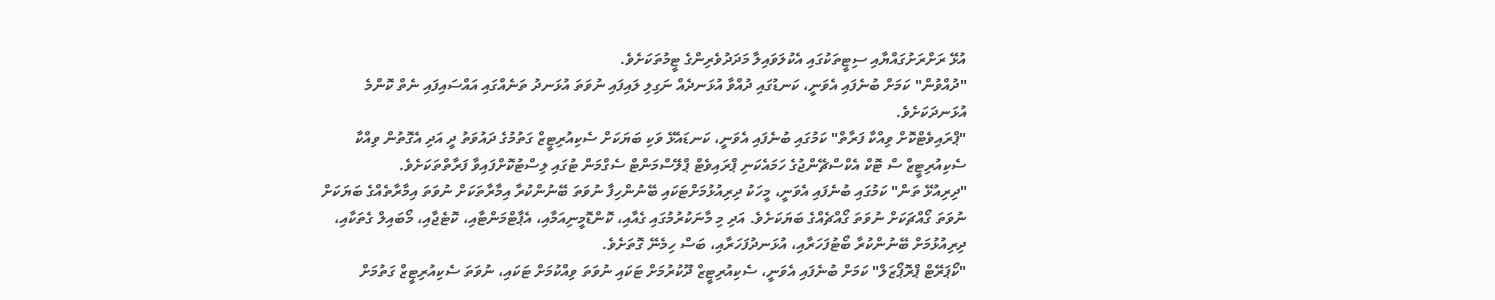އުޅޭ ރަށްރަށުގައްޔާއި ސިޓީތަކުގައި އެކުލަވައިލާ މަދަދުވެރިންގެ ޓީމުތަކަށެވެ.
"ދުއްވުން" ކަމަށް ބުނެފައި އެވަނީ، ކަނޑުގައި ދުއްވާ އުޅަނދެއް ނަގިލި ލައިފައި ނުވަތަ އުޅަނދު ތަނެއްގައި އައްސައިފައި ނެތް ކޮންމެ އުޅަނދަކަށެވެ.
"ޕްރައިވެޓްކޮށް ވިއްކާ ފަރާތް" ކަމުގައި ބުނެފައި އެވަނީ، ކަނޑައެޅޭ ވަކި ބަޔަކަށް ސެކިއުރިޓީޒް ގަތުމުގެ ދައުވަތު ދީ އަދި އެގޮތުން ވިއްކާ ސެކިއުރިޓީޒް ސް ޓޮކް އެކްސްޗޭންޖުގެ ހަމައެކަނި ޕްރައިވެޓް ޕްލޭސްމަންޓް ސެގްމަން ޓުގައި ލިސްޓުކޮށްފައިވާ ފަރާތްތަކަށެވެ.
"ދިރިއުޅޭ ތަން" ކަމުގައި ބުނެފައި އެވަނީ، މީހަކު ދިރިއުޅުމަށްޓަކައި ބޭނުންހިފާ ނުވަތަ ބޭނުންކުރާ އިމާރާތަކަށް ނުވަތަ އިމާރާތެއްގެ ބަޔަކަށް ނުވަތަ ގޯއްޗަކަށް ނުވަތަ ގޯއްޗެއްގެ ބަޔަކަށެވެ. އަދި މި މާނަކުރުމުގައި ގެއާއި، ކޮންޑޮމީނިއަމާއި، އެޕާޓްމަންޓާއި، ކޮޓެޖާއި، މޯބައިލް ގެތަކާއި، ދިރިއުޅުމަށް ބޭނުންކުރާ ބޯޓުފަހަރާއި، އުޅަނދުފަހަރާއި، ބަސް ހިމެނޭ ގޮތަށެވެ.
"ކޯޕަރޭޓް ޕްރޮޕޯޒަލް" ކަމަށް ބުނެފައި އެވަނީ، ސެކިއުރިޓީޒް ދޫކުރުމަށް ޓަކައި ނުވަތަ ވިއްކުމަށް ޓަކައި، ނުވަތަ ސެކިއުރިޓީޒް ގަތުމަށް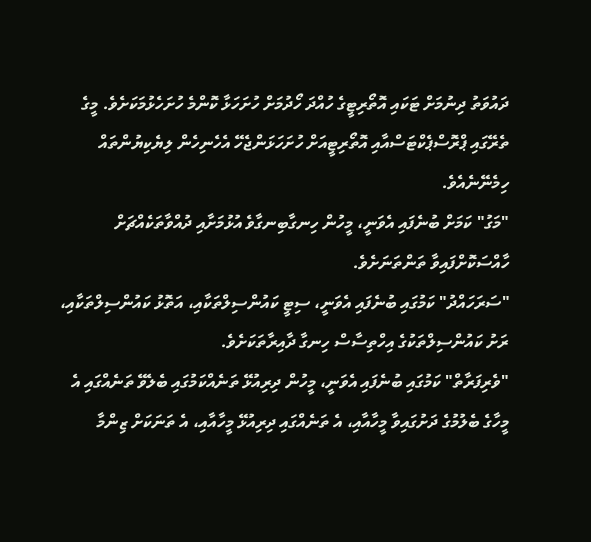ދައުވަތު ދިނުމަށް ޓަކައި އޮތޯރިޓީގެ ހުއްދަ ހޯދުމަށް ހުށަހަޅާ ކޮންމެ ހުށަހެޅުމަކަށެވެ. މީގެ ތެރޭގައި ޕްރޮސްޕެކްޓަސްއާއި އޮތޯރިޓީއަށް ހުށަހަޅަންޖެހޭ އެހެނިހެން ލިޔެކިޔުންތައް ހިމެނޭނެއެވެ.
"މަގު" ކަމަށް ބުނެފައި އެވަނީ، މީހުން ހިނގާބިނގާވެ އުޅުމަށާއި ދުއްވާތަކެއްޗަށް ހާއްސަކޮށްފައިވާ ތަންތަނަށެވެ.
"ސަރަހައްދު" ކަމުގައި ބުނެފައި އެވަނީ، ސިޓީ ކައުންސިލްތަކާއި، އަތޮޅު ކައުންސިލްތަކާއި، ރަށު ކައުންސިލްތަކުގެ އިހްތިސާސް ހިނގާ ދާއިރާތަކަށެވެ.
"ވެރިފަރާތް" ކަމުގައި ބުނެފައި އެވަނީ، މީހުން ދިރިއުޅޭ ތަނެއްކަމުގައި ބެލެވޭ ތަނެއްގައި އެ މީހާގެ ބެލުމުގެ ދަށުގައިވާ މީހާއާއި، އެ ތަނެއްގައި ދިރިއުޅޭ މީހާއާއި، އެ ތަނަކަށް ޒިންމާ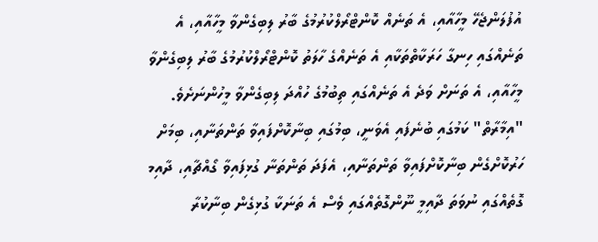އުފުލަންޖެހޭ މީހާއާއި، އެ ތަނެއް ކޮންޓްރޯލްކުރުމުގެ ބާރު ލިބިގެންވާ މީހާއާއި، އެ ތަނެއްގައި ހިނގާ ހަރަކާތްތަކާއި އެ ތަނެއްގެ ހާލަތު ކޮންޓްރޯލްކުރުމުގެ ބާރު ލިބިގެންވާ މީހާއާއި، އެ ތަނަށް ވަދެ އެ ތަނެއްގައި ތިބުމުގެ ހުއްދަ ލިބިގެންވާ މީހުންނަށެވެ.
"އިމާރާތް" ކަމުގައި ބުނެފައި އެވަނީ، ބިމުގައި ބިނާކޮށްފައިވާ ތަންތަނާއި، ބިމަށް ހަރުކޮށްގެން ބިނާކޮށްފައިވާ ތަންތަނާއި، އެފަދަ ތަންތަނާ ގުޅިފައިވާ ގޯއްޗާއި، ދާއިމ ގޮތެއްގައި ނުވަތަ ދާއިމީ ނޫންގޮތެއްގައި ވެސް އެ ތަނަކާ ގުޅިގެން ބިނާކުރާ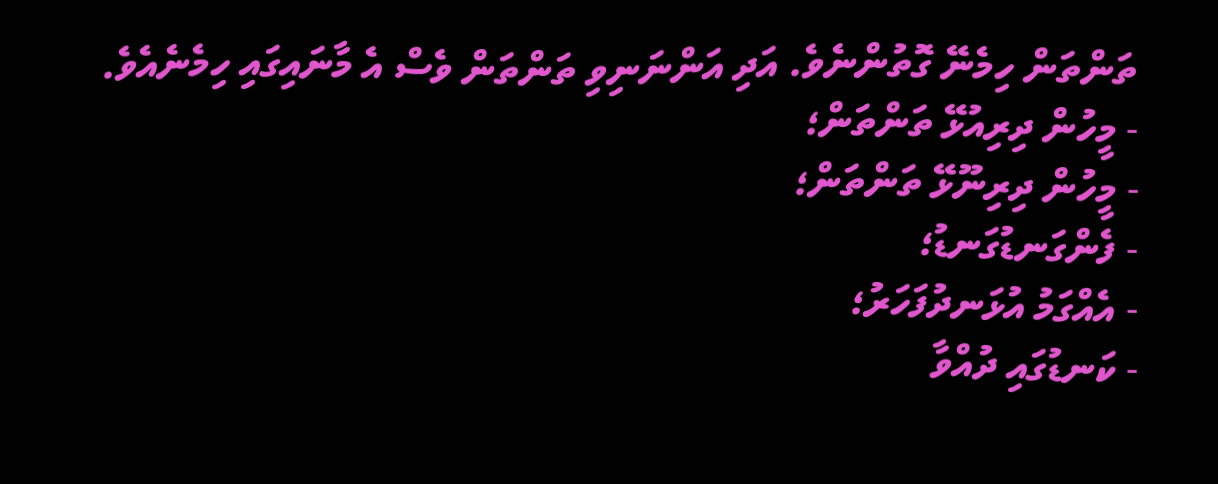ތަންތަން ހިމެނޭ ގޮތުންނެވެ. އަދި އަންނަނިވި ތަންތަން ވެސް އެ މާނައިގައި ހިމެނެއެވެ.
- މީހުން ދިރިއުޅޭ ތަންތަން؛
- މީހުން ދިރިނޫޅޭ ތަންތަން؛
- ފެންގަނޑުގަނޑު؛
- އެއްގަމު އުޅަނދުފަހަރު؛
- ކަނޑުގައި ދުއްވާ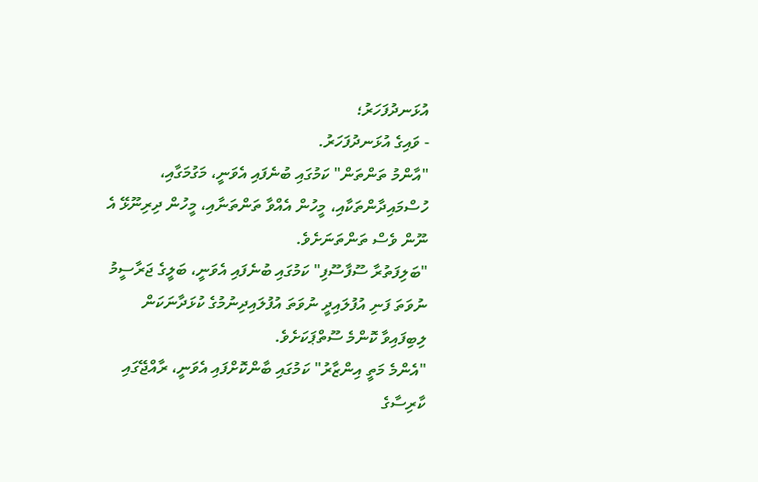އުޅަނދުފަހަރު؛
- ވައިގެ އުޅަނދުފަހަރު.
"އާންމު ތަންތަން" ކަމުގައި ބުނެފައި އެވަނީ، މަގުމަގާއި، ހުސްމައިދާންތަކާއި، މީހުން އެއްވާ ތަންތަނާއި، މީހުން ދިރިނޫޅޭ އެ ނޫން ވެސް ތަންތަނަށެވެ.
"ބަލިފަތުރާ ސޫފާސޫފި" ކަމުގައި ބުނެފައި އެވަނީ، ބަލީގެ ޖަރާސީމު ނުވަތަ ފަނި އުފުލައިދީ ނުވަތަ އުފުލައިދިނުމުގެ ކުޅަދާނަކަން ލިބިފައިވާ ކޮންމެ ސޫތްޕަކަށެވެ.
"އެންމެ މަތީ އިންޒާރު" ކަމުގައި ބާންކޮށްފައި އެވަނީ، ރާއްޖޭގައި ކާރިސާގެ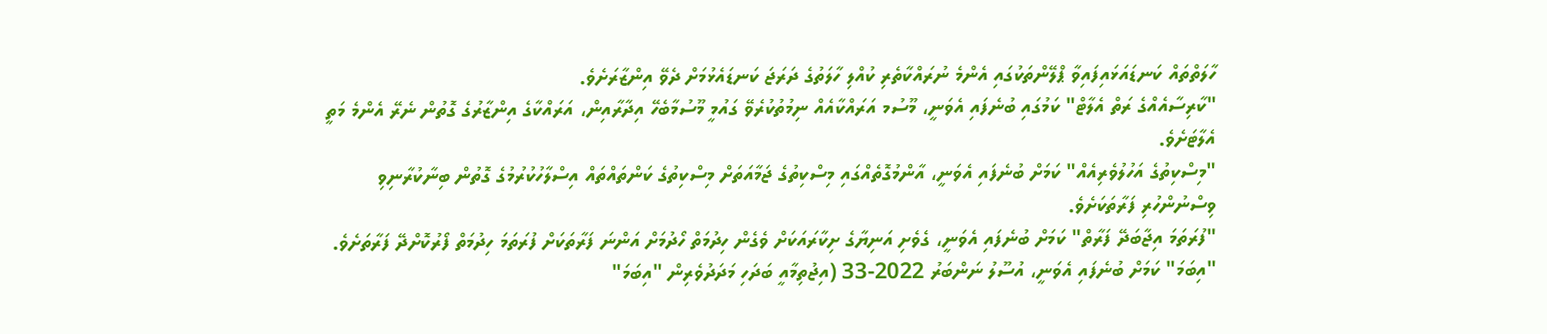ހާލަތްތައް ކަނޑައަޅައިފައިވާ ޕްލޭންތަކުގައި އެންމެ ނުރައްކާތެރި ކުއްލި ހާލަތުގެ ދަރަޖަ ކަނޑައެޅުމަށް ދެވޭ އިންޒާރަށެވެ.
"ކާރިސާއެއްގެ ރަތް އެލާޓް" ކަމުގައި ބުނެފައި އެވަނީ، މޫސުމ އަރައްކާއެއް ނިމުތުކުރެވޭ ގައުމީ މޫސުމާބެހޭ އިދާރާއިން، އަރައްކާގެ އިންޒާރުގެ ގޮތުން ނެރޭ އެންމެ މަތީ އެލާޓަށެވެ.
"މިސްކިތުގެ އަހުލުވެރިއެއް" ކަމަށް ބުނެފައި އެވަނީ، އާންމުގޮތެއްގައި މިސްކިތުގެ ޖަމާއަތަށް މިސްކިތުގެ ކަންތައްތައް އިސްލާހުކުރުމުގެ ގޮތުން ބިނާކުރާނިވި ވިސްނުންހުރި ފަރާތަކަށެވެ.
"ފުރަތަމަ އިޖާބަދޭ ފަރާތް" ކަމަށް ބުނެފައި އެވަނީ، ގެވެށި އަނިޔާގެ ށިކާރައަކަށް ވެގެން ހިދުމަތް ހޯދުމަށް އަންނަ ފަރާތަކަށް ފުރަތަމަ ހިދުމަތް ފޯރުކޮށްދޭ ފަރާތަށެވެ.
"އިބަމަ" ކަމަށް ބުނެފައި އެވަނީ، އުސޫލު ނަންބަރު 2022-33 (އިޖުތިމާއީ ބަދަހި މަދަދުވެރިން "އިބަމަ"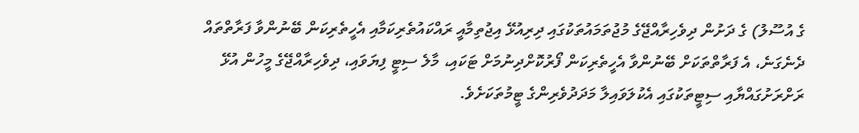ގެ އުސޫލު) ގެ ދަށުން ދިވެހިރާއްޖޭގެ މުޖުތަމައުތަކުގައި ދިރިއުޅޭ އިޖުތިމާއީ ރައްކައުތެރިކަމާއި އެހީތެރިކަން ބޭނުންވާ ފަރާތްތައް ދެނެގަނެ، އެ ފަރާތްތަކަށް ބޭނުންވާ އެހީތެރިކަން ފޯރުކޮށްދިނުމަށް ޓަކައި، މާލެ ސިޓީ ފިޔަވައި، ދިވެހިރާއްޖޭގެ މީހުން އުޅޭ ރަށްރަށުގައްޔާއި ސިޓީތަކުގައި އެކުލަވައިލާ މަދަދުވެރިންގެ ޓީމުތަކަށެވެ.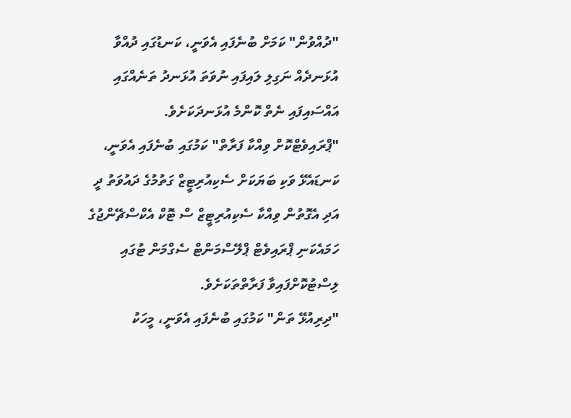"ދުއްވުން" ކަމަށް ބުނެފައި އެވަނީ، ކަނޑުގައި ދުއްވާ އުޅަނދެއް ނަގިލި ލައިފައި ނުވަތަ އުޅަނދު ތަނެއްގައި އައްސައިފައި ނެތް ކޮންމެ އުޅަނދަކަށެވެ.
"ޕްރައިވެޓްކޮށް ވިއްކާ ފަރާތް" ކަމުގައި ބުނެފައި އެވަނީ، ކަނޑައެޅޭ ވަކި ބަޔަކަށް ސެކިއުރިޓީޒް ގަތުމުގެ ދައުވަތު ދީ އަދި އެގޮތުން ވިއްކާ ސެކިއުރިޓީޒް ސް ޓޮކް އެކްސްޗޭންޖުގެ ހަމައެކަނި ޕްރައިވެޓް ޕްލޭސްމަންޓް ސެގްމަން ޓުގައި ލިސްޓުކޮށްފައިވާ ފަރާތްތަކަށެވެ.
"ދިރިއުޅޭ ތަން" ކަމުގައި ބުނެފައި އެވަނީ، މީހަކު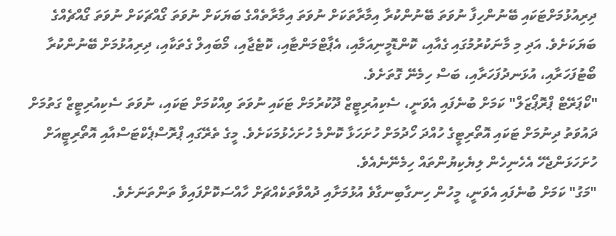ދިރިއުޅުމަށްޓަކައި ބޭނުންހިފާ ނުވަތަ ބޭނުންކުރާ އިމާރާތަކަށް ނުވަތަ އިމާރާތެއްގެ ބަޔަކަށް ނުވަތަ ގޯއްޗަކަށް ނުވަތަ ގޯއްޗެއްގެ ބަޔަކަށެވެ. އަދި މި މާނަކުރުމުގައި ގެއާއި، ކޮންޑޮމީނިއަމާއި، އެޕާޓްމަންޓާއި، ކޮޓެޖާއި، މޯބައިލް ގެތަކާއި، ދިރިއުޅުމަށް ބޭނުންކުރާ ބޯޓުފަހަރާއި، އުޅަނދުފަހަރާއި، ބަސް ހިމެނޭ ގޮތަށެވެ.
"ކޯޕަރޭޓް ޕްރޮޕޯޒަލް" ކަމަށް ބުނެފައި އެވަނީ، ސެކިއުރިޓީޒް ދޫކުރުމަށް ޓަކައި ނުވަތަ ވިއްކުމަށް ޓަކައި، ނުވަތަ ސެކިއުރިޓީޒް ގަތުމަށް ދައުވަތު ދިނުމަށް ޓަކައި އޮތޯރިޓީގެ ހުއްދަ ހޯދުމަށް ހުށަހަޅާ ކޮންމެ ހުށަހެޅުމަކަށެވެ. މީގެ ތެރޭގައި ޕްރޮސްޕެކްޓަސްއާއި އޮތޯރިޓީއަށް ހުށަހަޅަންޖެހޭ އެހެނިހެން ލިޔެކިޔުންތައް ހިމެނޭނެއެވެ.
"މަގު" ކަމަށް ބުނެފައި އެވަނީ، މީހުން ހިނގާބިނގާވެ އުޅުމަށާއި ދުއްވާތަކެއްޗަށް ހާއްސަކޮށްފައިވާ ތަންތަނަށެވެ.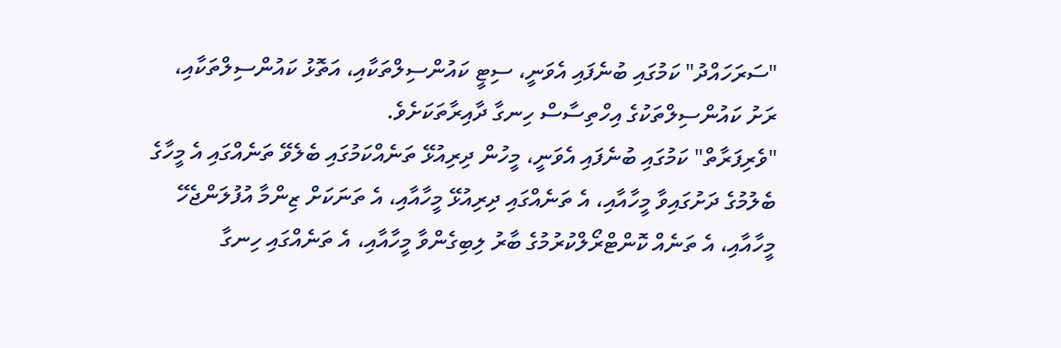"ސަރަހައްދު" ކަމުގައި ބުނެފައި އެވަނީ، ސިޓީ ކައުންސިލްތަކާއި، އަތޮޅު ކައުންސިލްތަކާއި، ރަށު ކައުންސިލްތަކުގެ އިހްތިސާސް ހިނގާ ދާއިރާތަކަށެވެ.
"ވެރިފަރާތް" ކަމުގައި ބުނެފައި އެވަނީ، މީހުން ދިރިއުޅޭ ތަނެއްކަމުގައި ބެލެވޭ ތަނެއްގައި އެ މީހާގެ ބެލުމުގެ ދަށުގައިވާ މީހާއާއި، އެ ތަނެއްގައި ދިރިއުޅޭ މީހާއާއި، އެ ތަނަކަށް ޒިންމާ އުފުލަންޖެހޭ މީހާއާއި، އެ ތަނެއް ކޮންޓްރޯލްކުރުމުގެ ބާރު ލިބިގެންވާ މީހާއާއި، އެ ތަނެއްގައި ހިނގާ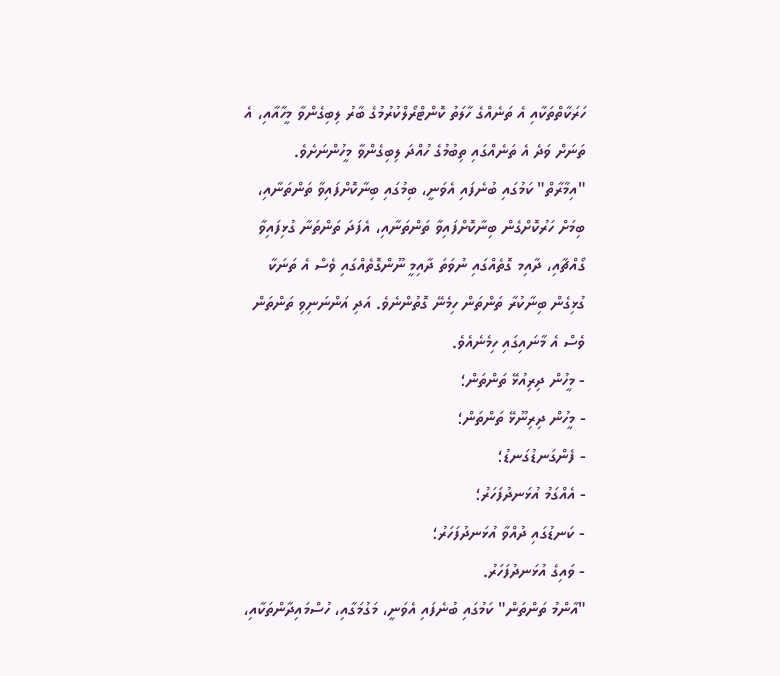ހަރަކާތްތަކާއި އެ ތަނެއްގެ ހާލަތު ކޮންޓްރޯލްކުރުމުގެ ބާރު ލިބިގެންވާ މީހާއާއި، އެ ތަނަށް ވަދެ އެ ތަނެއްގައި ތިބުމުގެ ހުއްދަ ލިބިގެންވާ މީހުންނަށެވެ.
"އިމާރާތް" ކަމުގައި ބުނެފައި އެވަނީ، ބިމުގައި ބިނާކޮށްފައިވާ ތަންތަނާއި، ބިމަށް ހަރުކޮށްގެން ބިނާކޮށްފައިވާ ތަންތަނާއި، އެފަދަ ތަންތަނާ ގުޅިފައިވާ ގޯއްޗާއި، ދާއިމ ގޮތެއްގައި ނުވަތަ ދާއިމީ ނޫންގޮތެއްގައި ވެސް އެ ތަނަކާ ގުޅިގެން ބިނާކުރާ ތަންތަން ހިމެނޭ ގޮތުންނެވެ. އަދި އަންނަނިވި ތަންތަން ވެސް އެ މާނައިގައި ހިމެނެއެވެ.
- މީހުން ދިރިއުޅޭ ތަންތަން؛
- މީހުން ދިރިނޫޅޭ ތަންތަން؛
- ފެންގަނޑުގަނޑު؛
- އެއްގަމު އުޅަނދުފަހަރު؛
- ކަނޑުގައި ދުއްވާ އުޅަނދުފަހަރު؛
- ވައިގެ އުޅަނދުފަހަރު.
"އާންމު ތަންތަން" ކަމުގައި ބުނެފައި އެވަނީ، މަގުމަގާއި، ހުސްމައިދާންތަކާއި،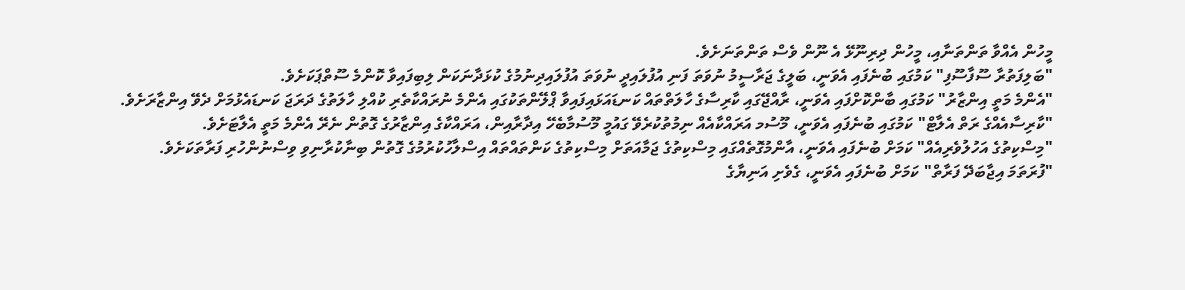މީހުން އެއްވާ ތަންތަނާއި، މީހުން ދިރިނޫޅޭ އެ ނޫން ވެސް ތަންތަނަށެވެ.
"ބަލިފަތުރާ ސޫފާސޫފި" ކަމުގައި ބުނެފައި އެވަނީ، ބަލީގެ ޖަރާސީމު ނުވަތަ ފަނި އުފުލައިދީ ނުވަތަ އުފުލައިދިނުމުގެ ކުޅަދާނަކަން ލިބިފައިވާ ކޮންމެ ސޫތްޕަކަށެވެ.
"އެންމެ މަތީ އިންޒާރު" ކަމުގައި ބާންކޮށްފައި އެވަނީ، ރާއްޖޭގައި ކާރިސާގެ ހާލަތްތައް ކަނޑައަޅައިފައިވާ ޕްލޭންތަކުގައި އެންމެ ނުރައްކާތެރި ކުއްލި ހާލަތުގެ ދަރަޖަ ކަނޑައެޅުމަށް ދެވޭ އިންޒާރަށެވެ.
"ކާރިސާއެއްގެ ރަތް އެލާޓް" ކަމުގައި ބުނެފައި އެވަނީ، މޫސުމ އަރައްކާއެއް ނިމުތުކުރެވޭ ގައުމީ މޫސުމާބެހޭ އިދާރާއިން، އަރައްކާގެ އިންޒާރުގެ ގޮތުން ނެރޭ އެންމެ މަތީ އެލާޓަށެވެ.
"މިސްކިތުގެ އަހުލުވެރިއެއް" ކަމަށް ބުނެފައި އެވަނީ، އާންމުގޮތެއްގައި މިސްކިތުގެ ޖަމާއަތަށް މިސްކިތުގެ ކަންތައްތައް އިސްލާހުކުރުމުގެ ގޮތުން ބިނާކުރާނިވި ވިސްނުންހުރި ފަރާތަކަށެވެ.
"ފުރަތަމަ އިޖާބަދޭ ފަރާތް" ކަމަށް ބުނެފައި އެވަނީ، ގެވެށި އަނިޔާގެ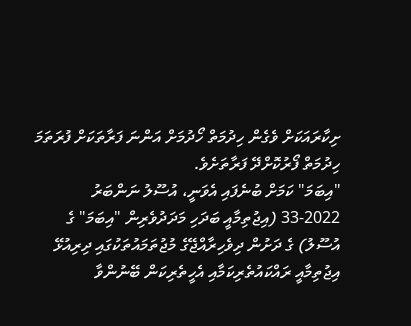ށިކާރައަކަށް ވެގެން ހިދުމަތް ހޯދުމަށް އަންނަ ފަރާތަކަށް ފުރަތަމަ ހިދުމަތް ފޯރުކޮށްދޭ ފަރާތަށެވެ.
"އިބަމަ" ކަމަށް ބުނެފައި އެވަނީ، އުސޫލު ނަންބަރު 2022-33 (އިޖުތިމާއީ ބަދަހި މަދަދުވެރިން "އިބަމަ" ގެ އުސޫލު) ގެ ދަށުން ދިވެހިރާއްޖޭގެ މުޖުތަމައުތަކުގައި ދިރިއުޅޭ އިޖުތިމާއީ ރައްކައުތެރިކަމާއި އެހީތެރިކަން ބޭނުންވާ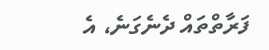ފަރާތްތައް ދެނެގަނެ، އެ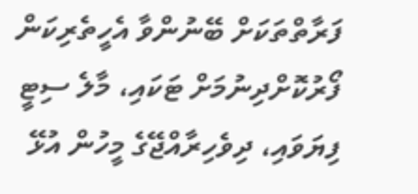ފަރާތްތަކަށް ބޭނުންވާ އެހީތެރިކަން ފޯރުކޮށްދިނުމަށް ޓަކައި، މާލެ ސިޓީ ފިޔަވައި، ދިވެހިރާއްޖޭގެ މީހުން އުޅޭ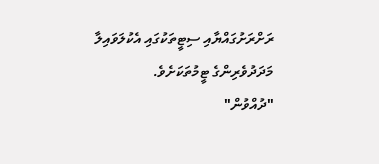ރަށްރަށުގައްޔާއި ސިޓީތަކުގައި އެކުލަވައިލާ މަދަދުވެރިންގެ ޓީމުތަކަށެވެ.
"ދުއްވުން"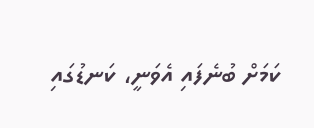ކަމަށް ބުނެފައި އެވަނީ، ކަނޑުގައި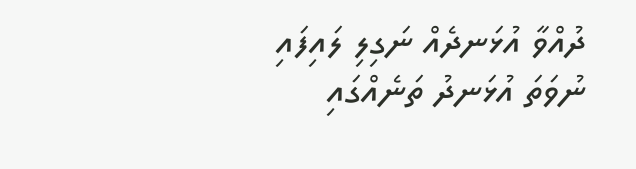ދުއްވާ އުޅަނދެއް ނަގިލި ލައިފައި ނުވަތަ އުޅަނދު ތަނެއްގައި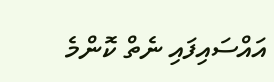އައްސައިފައި ނެތް ކޮންމެ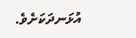އުޅަނދަކަށެވެ.